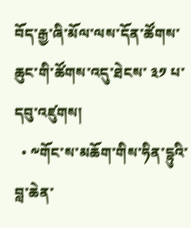བོད་རྒྱ་ཞི་མོལ་ལས་དོན་ཚོགས་ཆུང་གི་ཚོགས་འདུ་ཐེངས་ ༣༡ པ་དབུ་འཛུགས།
  • ༸གོང་ས་མཆོག་གིས་ཧིན་དྷུའི་བླ་ཆེན་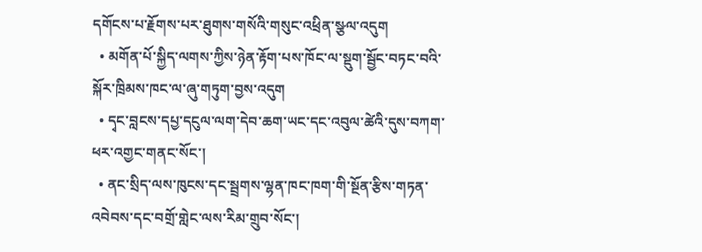དགོངས་པ་རྗོགས་པར་ཐུགས་གསོའི་གསུང་འཕྲིན་སྩལ་འདུག
  • མགོན་པོ་སྐྱིད་ལགས་ཀྱིས་ཉེན་རྟོག་པས་ཁོང་ལ་སྡུག་སྦྱོང་བཏང་བའི་སྐོར་ཁྲིམས་ཁང་ལ་ཞུ་གཏུག་བྱས་འདུག
  • དྭང་བླངས་དཔྱ་དངུལ་ལག་དེབ་ཆག་ཡང་དང་འབུལ་ཚེའི་དུས་བཀག་ཕར་འགྱང་གནང་སོང་།
  • ནང་སྲིད་ལས་ཁུངས་དང་སྦྲགས་ལྷན་ཁང་ཁག་གི་སྔོན་རྩིས་གཏན་འབེབས་དང་བགྲོ་གླེང་ལས་རིམ་གྲུབ་སོང་།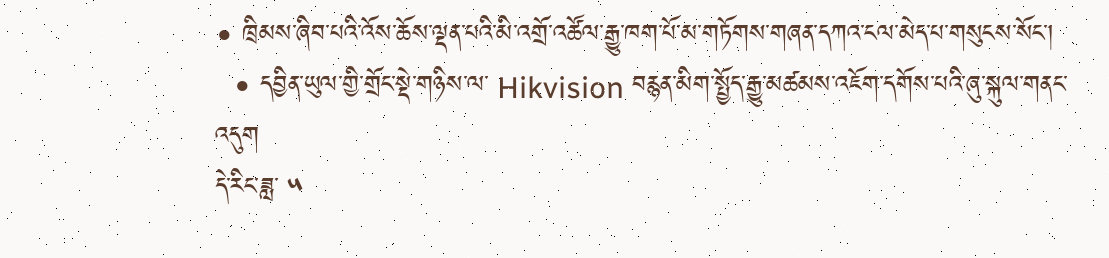• ཁྲིམས་ཞིབ་པའི་འོས་ཆོས་ལྡན་པའི་མི་འགྲོ་འཚོལ་རྒྱུ་ཁག་པོ་མ་གཏོགས་གཞན་དཀའ་ངལ་མེད་པ་གསུངས་སོང་།
  • དབྱིན་ཡུལ་གྱི་གྲོང་སྡེ་གཉིས་ལ་ Hikvision བརྙན་མིག་སྤྱོད་རྒྱུ་མཚམས་འཇོག་དགོས་པའི་ཞུ་སྐུལ་གནང་འདུག
དེ་རིང་ཟླ་ ༥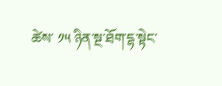ཚེས་ ༡༥ ཉིན་སྔ་ཐོག་དྷ་སྟེང་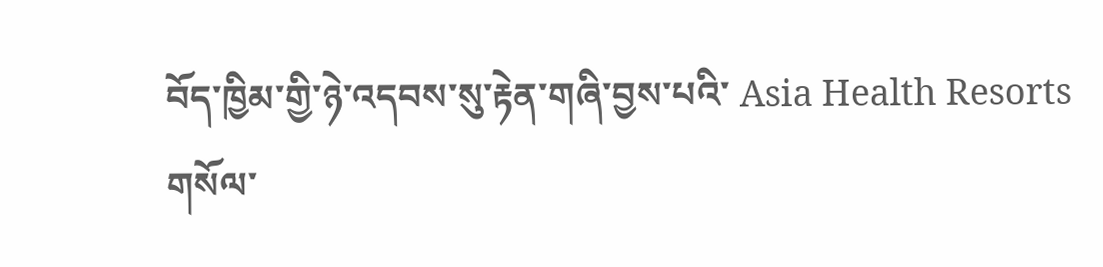བོད་ཁྱིམ་གྱི་ཉེ་འདབས་སུ་རྟེན་གཞི་བྱས་པའི་ Asia Health Resorts གསོལ་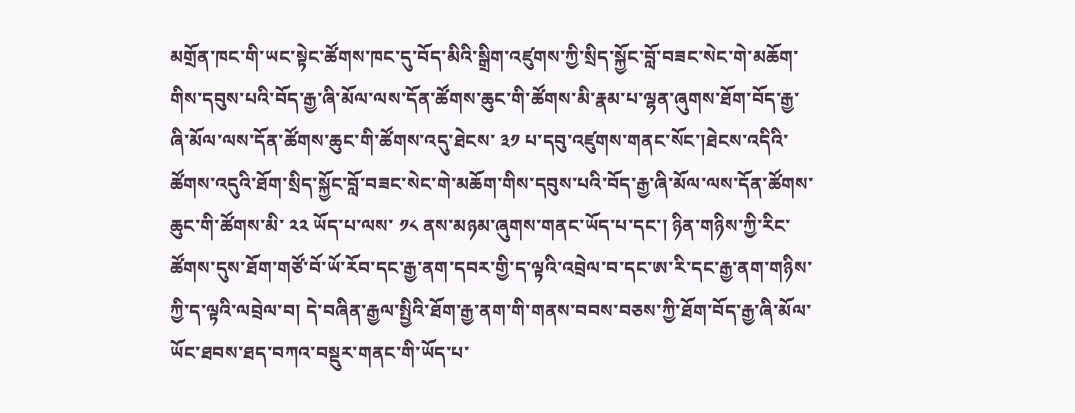མགྲོན་ཁང་གི་ཡང་སྟེང་ཚོགས་ཁང་དུ་བོད་མིའི་སྒྲིག་འཛུགས་ཀྱི་སྲིད་སྐྱོང་བློ་བཟང་སེང་གེ་མཆོག་གིས་དབུས་པའི་བོད་རྒྱ་ཞི་མོལ་ལས་དོན་ཚོགས་ཆུང་གི་ཚོགས་མི་རྣམ་པ་ལྷན་ཞུགས་ཐོག་བོད་རྒྱ་ཞི་མོལ་ལས་དོན་ཚོགས་ཆུང་གི་ཚོགས་འདུ་ཐེངས་ ༣༡ པ་དབུ་འཛུགས་གནང་སོང་།ཐེངས་འདིའི་ཚོགས་འདུའི་ཐོག་སྲིད་སྐྱོང་བློ་བཟང་སེང་གེ་མཆོག་གིས་དབུས་པའི་བོད་རྒྱ་ཞི་མོལ་ལས་དོན་ཚོགས་ཆུང་གི་ཚོགས་མི་ ༢༢ ཡོད་པ་ལས་ ༡༨ ནས་མཉམ་ཞུགས་གནང་ཡོད་པ་དང་། ཉིན་གཉིས་ཀྱི་རིང་ཚོགས་དུས་ཐོག་གཙོ་བོ་ཡོ་རོབ་དང་རྒྱ་ནག་དབར་གྱི་ད་ལྟའི་འབྲེལ་བ་དང་ཨ་རི་དང་རྒྱ་ནག་གཉིས་ཀྱི་ད་ལྟའི་ལབྲེལ་བ། དེ་བཞིན་རྒྱལ་སྤྱིའི་ཐོག་རྒྱ་ནག་གི་གནས་བབས་བཅས་ཀྱི་ཐོག་བོད་རྒྱ་ཞི་མོལ་ཡོང་ཐབས་ཐད་བཀའ་བསྡུར་གནང་གི་ཡོད་པ་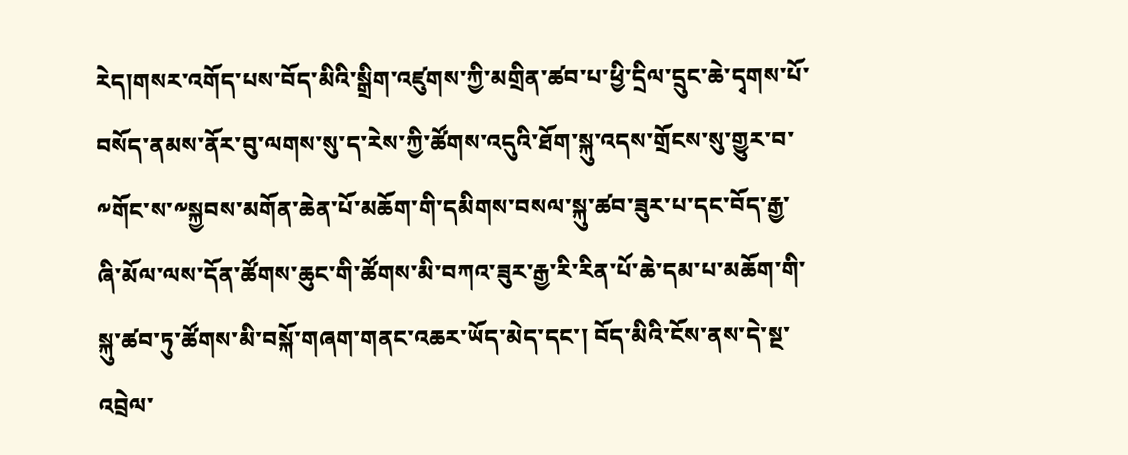རེད།གསར་འགོད་པས་བོད་མིའི་སྒྲིག་འཛུགས་ཀྱི་མགྲིན་ཚབ་པ་ཕྱི་དྲིལ་དྲུང་ཆེ་དྭགས་པོ་བསོད་ནམས་ནོར་བུ་ལགས་སུ་ད་རེས་ཀྱི་ཚོགས་འདུའི་ཐོག་སྐུ་འདས་གྲོངས་སུ་གྱུར་བ་༸གོང་ས་༸སྐྱབས་མགོན་ཆེན་པོ་མཆོག་གི་དམིགས་བསལ་སྐུ་ཚབ་ཟུར་པ་དང་བོད་རྒྱ་ཞི་མོལ་ལས་དོན་ཚོགས་ཆུང་གི་ཚོགས་མི་བཀའ་ཟུར་རྒྱ་རི་རིན་པོ་ཆེ་དམ་པ་མཆོག་གི་སྐུ་ཚབ་ཏུ་ཚོགས་མི་བསྐོ་གཞག་གནང་འཆར་ཡོད་མེད་དང་། བོད་མིའི་ངོས་ནས་དེ་སྔ་འབྲེལ་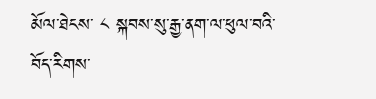མོལ་ཐེངས་ ༨ སྐབས་སུ་རྒྱ་ནག་ལ་ཕུལ་བའི་བོད་རིགས་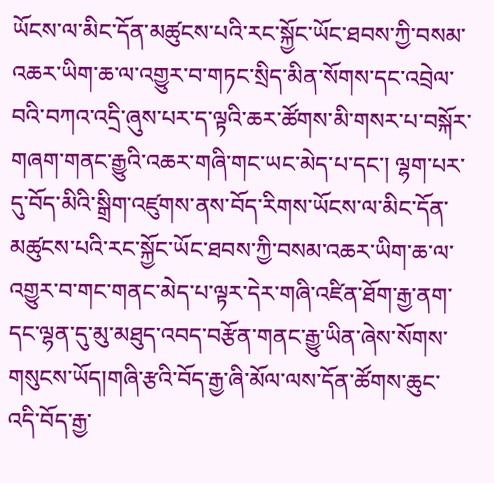ཡོངས་ལ་མིང་དོན་མཚུངས་པའི་རང་སྐྱོང་ཡོང་ཐབས་ཀྱི་བསམ་འཆར་ཡིག་ཆ་ལ་འགྱུར་བ་གཏང་སྲིད་མིན་སོགས་དང་འབྲེལ་བའི་བཀའ་འདྲི་ཞུས་པར་ད་ལྟའི་ཆར་ཚོགས་མི་གསར་པ་བསྐོར་གཞག་གནང་རྒྱུའི་འཆར་གཞི་གང་ཡང་མེད་པ་དང་། ལྷག་པར་དུ་བོད་མིའི་སྒྲིག་འཛུགས་ནས་བོད་རིགས་ཡོངས་ལ་མིང་དོན་མཚུངས་པའི་རང་སྐྱོང་ཡོང་ཐབས་ཀྱི་བསམ་འཆར་ཡིག་ཆ་ལ་འགྱུར་བ་གང་གནང་མེད་པ་ལྟར་དེར་གཞི་འཛིན་ཐོག་རྒྱ་ནག་དང་ལྷན་དུ་མུ་མཐུད་འབད་བརྩོན་གནང་རྒྱུ་ཡིན་ཞེས་སོགས་གསུངས་ཡོད།གཞི་རྩའི་བོད་རྒྱ་ཞི་མོལ་ལས་དོན་ཚོགས་ཆུང་འདི་བོད་རྒྱ་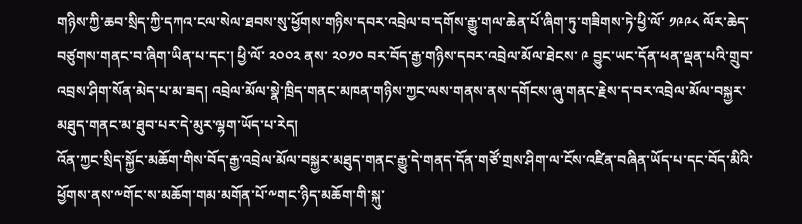གཉིས་ཀྱི་ཆབ་སྲིད་ཀྱི་དཀའ་ངལ་སེལ་ཐབས་སུ་ཕྱོགས་གཉིས་དབར་འབྲེལ་བ་དགོས་རྒྱུ་གལ་ཆེན་པོ་ཞིག་ཏུ་གཟིགས་ཏེ་ཕྱི་ལོ་ ༡༩༩༨ ལོར་ཆེད་བཙུགས་གནང་བ་ཞིག་ཡིན་པ་དང་། ཕྱི་ལོ་ ༢༠༠༢ ནས་ ༢༠༡༠ བར་བོད་རྒྱ་གཉིས་དབར་འབྲེལ་མོལ་ཐེངས་ ༩ བྱུང་ཡང་དོན་ཕན་ལྡན་པའི་གྲུབ་འབྲས་ཤིག་སོན་མེད་པ་མ་ཟད། འབྲེལ་མོལ་སྣེ་ཁྲིད་གནང་མཁན་གཉིས་ཀྱང་ལས་གནས་ནས་དགོངས་ཞུ་གནང་རྗེས་ད་བར་འབྲེལ་མོལ་བསྐྱར་མཐུད་གནང་མ་ཐུབ་པར་དེ་མུར་ལྷག་ཡོད་པ་རེད།
འོན་ཀྱང་སྲིད་སྐྱོང་མཆོག་གིས་བོད་རྒྱ་འབྲེལ་མོལ་བསྐྱར་མཐུད་གནང་རྒྱུ་དེ་གནད་དོན་གཙོ་གྲས་ཤིག་ལ་ངོས་འཛིན་བཞིན་ཡོད་པ་དང་བོད་མིའི་ཕྱོགས་ནས་༸གོང་ས་མཆོག་གམ་མགོན་པོ་༸གང་ཉིད་མཆོག་གི་སྐུ་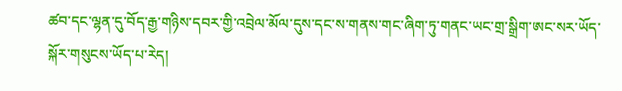ཚབ་དང་ལྷན་དུ་བོད་རྒྱ་གཉིས་དབར་གྱི་འབྲེལ་མོལ་དུས་དང་ས་གནས་གང་ཞིག་ཏུ་གནང་ཡང་གྲ་སྒྲིག་ཨང་སར་ཡོད་སྐོར་གསུངས་ཡོད་པ་རེད།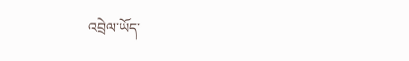འབྲེལ་ཡོད་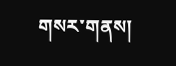གསར་གནས།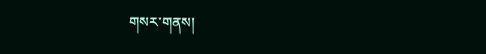གསར་གནས།